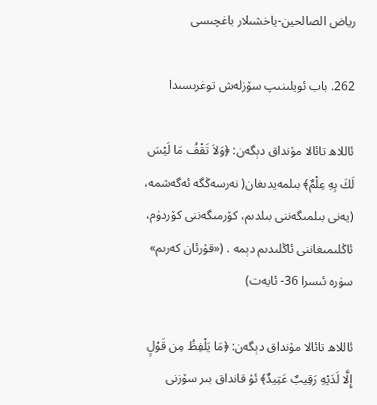رياض الصالحين-ياخشىلار باغچىسى

262. باب ئويلىنىپ سۆزلەش توغرىسىدا

ئاللاھ تائالا مۇنداق دېگەن: ﴿وَلاَ تَقْفُ مَا لَيْسَ لَكَ بِهِ عِلْمٌ﴾ بىلمەيدىغان( نەرسەڭگە ئەگەشمە، (يەنى بىلمىگەننى بىلدىم، كۆرمىگەننى كۆردۈم، ئاڭلىمىغاننى ئاڭلىدىم دېمە . («قۇرئان كەرىم» سۈرە ئىسرا 36- ئايەت)

ئاللاھ تائالا مۇنداق دېگەن: ﴿مَا يَلْفِظُ مِن قَوْلٍ إِلَّا لَدَيْهِ رَقِيبٌ عَتِيدٌ﴾ ئۇ قانداق بىر سۆزنى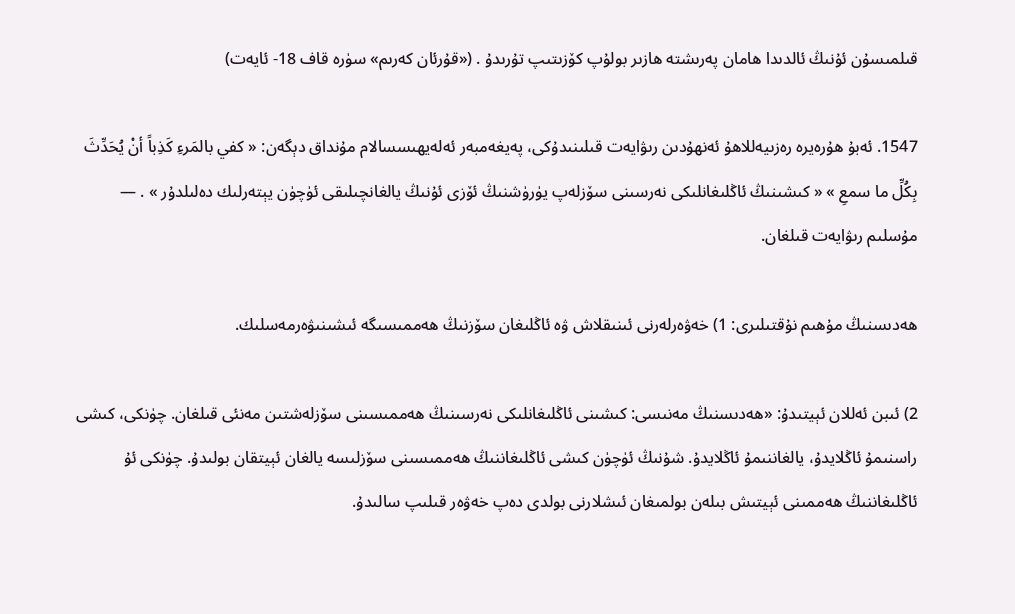قىلمىسۇن ئۇنىڭ ئالدىدا ھامان پەرىشتە ھازىر بولۇپ كۆزىتىپ تۇرىدۇ . («قۇرئان كەرىم» سۈرە قاف 18- ئايەت)

1547. ئەبۇ ھۇرەيرە رەزىيەللاھۇ ئەنھۇدىن رىۋايەت قىلىنىدۇكى، پەيغەمبەر ئەلەيھىسسالام مۇنداق دېگەن: « كفي بالمَرءِ كَذِباً أنْ يُحَدِّثَ بِكُلِّ ما سمعِ » « كىشىنىڭ ئاڭلىغانلىكى نەرسىنى سۆزلەپ يۈرۈشنىڭ ئۆزى ئۇنىڭ يالغانچىلىقى ئۈچۈن يېتەرلىك دەلىلدۇر » . ― مۇسلىم رىۋايەت قىلغان.

ھەدىسنىڭ مۇھىم نۇقتىلىرى: 1) خەۋەرلەرنى ئىنىقلاش ۋە ئاڭلىغان سۆزنىڭ ھەممىسىگە ئىشىنىۋەرمەسلىك.

2) ئىبن ئەللان ئېيتىدۇ: «ھەدىسنىڭ مەنىسى: كىشىنى ئاڭلىغانلىكى نەرسىنىڭ ھەممىسىنى سۆزلەشتىن مەنئى قىلغان. چۈنكى، كىشى راسنىمۇ ئاڭلايدۇ، يالغاننىمۇ ئاڭلايدۇ. شۇنىڭ ئۈچۈن كىشى ئاڭلىغاننىڭ ھەممىسىنى سۆزلىسە يالغان ئېيتقان بولىدۇ. چۈنكى ئۇ ئاڭلىغاننىڭ ھەممىنى ئېيتىش بىلەن بولمىغان ئىشلارنى بولدى دەپ خەۋەر قىلىپ سالىدۇ.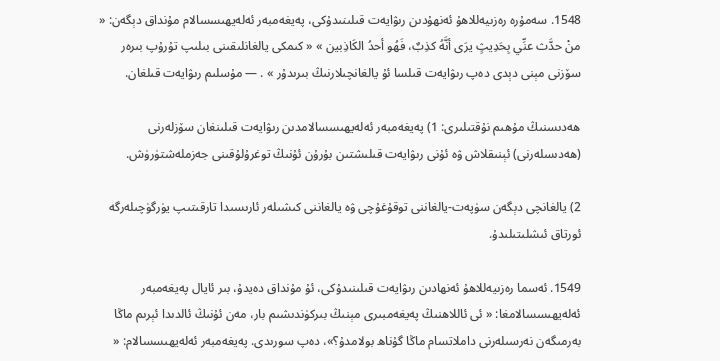1548. سەمۇرە رەزىيەللاھۇ ئەنھۇدىن رىۋايەت قىلىنىدۇكى، پەيغەمبەر ئەلەيھىسسالام مۇنداق دېگەن: « منْ حدَّث عنِّي بِحَدِيثٍ يرَى أنَّهُ كذِبٌ، فَهُو أحدُ الكَاذِبين » « كىمكى يالغانلىقىنى بىلىپ تۇرۇپ بىرەر سۆزنى مېنى دېدى دەپ رىۋايەت قىلسا ئۇ يالغانچىلارنىڭ بىرىدۇر » . ― مۇسلىم رىۋايەت قىلغان.

ھەدىسنىڭ مۇھىم نۇقتىلىرى: 1) پەيغەمبەر ئەلەيھىسسالامدىن رىۋايەت قىلىنغان سۆزلەرنى (ھەدىسلەرنى) ئېنىقلاش ۋە ئۇنى رىۋايەت قىلىشتىن بۇرۇن ئۇنىڭ توغرۇلۇقىنى جەزملەشتۈرۈش.

2) يالغانچى دېگەن سۈپەت-يالغاننى توقۇغۇچى ۋە يالغاننى كىشىلەر ئارىسىدا تارقىتىپ يۈرگۈچىلەرگە ئورتاق ئىشلىتىلىدۇ.

1549. ئەسما رەزىيەللاھۇ ئەنھادىن رىۋايەت قىلىنىدۇكى، ئۇ مۇنداق دەيدۇ، بىر ئايال پەيغەمبەر ئەلەيھىسسالامغا: « ئى ئاللاھنىڭ پەيغەمبىرى مېنىڭ بىركۈندىشىم بار، مەن ئۇنىڭ ئالدىدا ئېرىم ماڭا بەرمىگەن نەرسىلەرنى داملاتسام ماڭا گۇناھ بولامدۇ؟»، دەپ سورىدى. پەيغەمبەر ئەلەيھىسسالام: «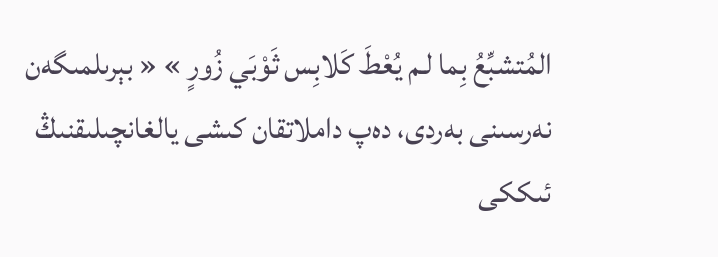المُتشبِّعُ بِما لـم يُعْطَ كَلابِس ثَوْبَي زُورٍ » « بېرىلمىگەن نەرسىنى بەردى، دەپ داملاتقان كىشى يالغانچىلىقنىڭ ئىككى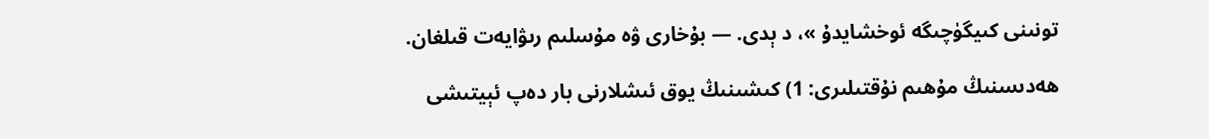تونىنى كىيگۈچىگە ئوخشايدۇ »، د ېدى. ― بۇخارى ۋە مۇسلىم رىۋايەت قىلغان.

ھەدىسنىڭ مۇھىم نۇقتىلىرى: 1) كىشىنىڭ يوق ئىشلارنى بار دەپ ئېيتىشى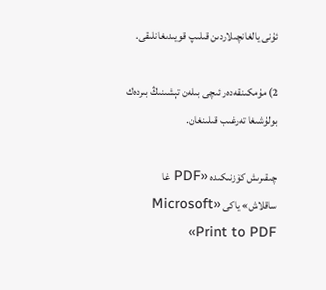ئۇنى يالغانچىلاردىن قىلىپ قويىدىغانلىقى.

2) مۇمكىنقەدەر ئىچى بىلەن تېشىنىڭ بىردەك بولۇشىغا تەرغىب قىلىنغان.

چىقىرىش كۆزنىكىدە «PDF غا ساقلاش» ياكى «Microsoft Print to PDF»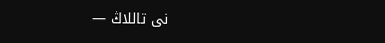نى تاللاڭ —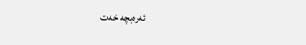ئەرەبچە خەت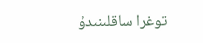توغرا ساقلىنىدۇ